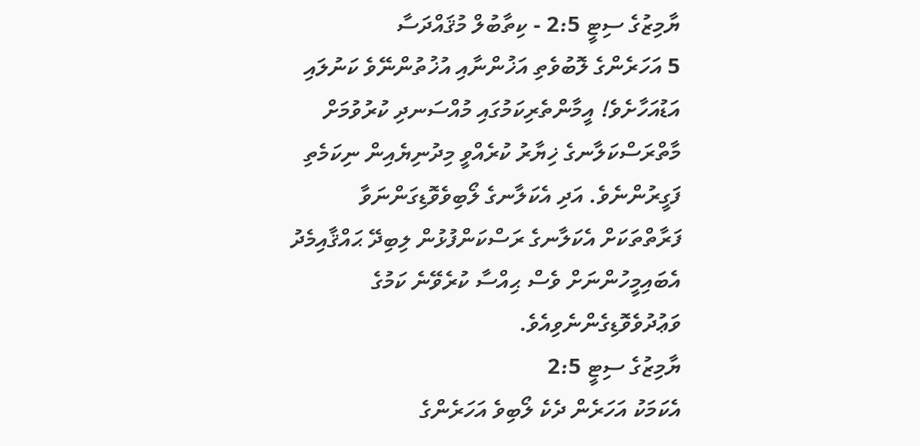ޔާމިޒުގެ ސިޓީ 2:5 - ކިތާބުލް މުޤައްދަސާ
5 އަހަރެންގެ ލޮބުވެތި އަޚުންނާއި އުޚުތުންނޭވެ ކަނުލައި އަޑުއަހާށެވެ! އީމާންތެރިކަމުގައި މުއްސަނދި ކުރުވުމަށް މާތްރަސްކަލާނގެ ޚިޔާރު ކުރެއްވީ މިދުނިޔެއިން ނިކަމެތި ފަގީރުންނެވެ. އަދި އެކަލާނގެ ލޯބިވެވޮޑިގަންނަވާ ފަރާތްތަކަށް އެކަލާނގެ ރަސްކަންފުޅުން ލިބިދޭ ޙައްޤާއިމެދު އެބައިމީހުންނަށް ވެސް ޙިއްސާ ކުރެވޭނެ ކަމުގެ ވަޢުދުވެވޮޑިގެންނެވިއެވެ.
ޔާމިޒުގެ ސިޓީ 2:5
އެކަމަކު އަހަރެން ދެކެ ލޯބިވެ އަހަރެންގެ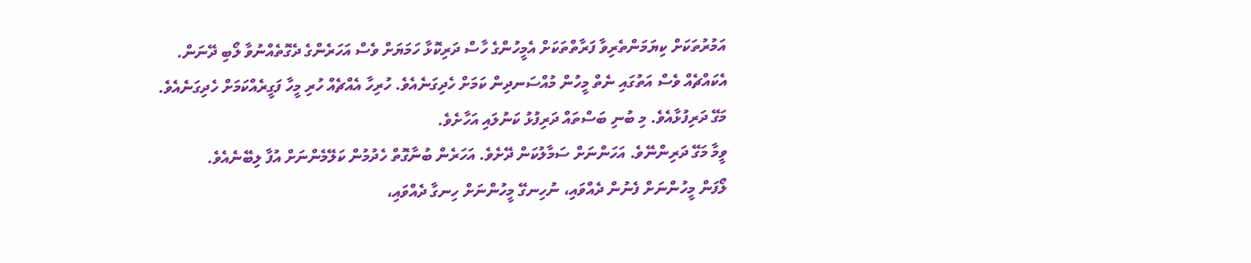އަމުރުތަކަށް ކިޔަމަންތެރިވާ ފަރާތްތަކަށް އެމީހުންގެ ހާސް ދަރިކޮޅާ ހަމަޔަށް ވެސް އަހަރެންގެ ދެގޮތެއްނުވާ ލޯބި ދޭނަން.
އެކައްޗެއް ވެސް އަތުގައި ނެތް މީހުން މުއްސަނދިން ކަމަށް ހެދިގަނެއެވެ. ހުރިހާ އެއްޗެއް ހުރި މީހާ ފަގީރެއްކަމަށް ހެދިގަނެއެވެ.
މަގޭ ދަރިފުޅާއެވެ. މި ބުނި ބަސްތައް ދަރިފުޅު ކަނުލައި އަހާށެވެ.
ވީމާ މަގޭ ދަރިންނޭވެ. އަހަންނަށް ސަމާލުކަން ދޭށެވެ. އަހަރެން ބުނާގޮތް ހެދުމުން ކަލޭމެންނަށް އުފާ ލިބޭނެއެވެ.
ލޯފަން މީހުންނަށް ފެނުން ދެއްވައި، ނުހިނގޭ މީހުންނަށް ހިނގާ ދެއްވައި،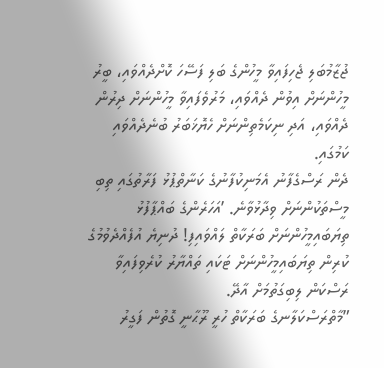ޖުޒާމުބަލި ޖެހިފައިވާ މީހުންގެ ބަލި ފަސޭހަ ކޮށްދެއްވައި، ބީރު މީހުންނަށް އިވުން ދެއްވައި، މަރުވެފައިވާ މީހުންނަށް ދިރުން ދެއްވައި، އަދި ނިކަމެތިންނަށް ހެޔޮޚަބަރު ބުނެދެއްވައި ކަމުގައި.
ދެން ރަސްގެފާނު އެމަނިކުފާނުގެ ކަނާތްޕުޅު ފަރާތުގައި ތިބި މީސްތަކުންނަށް ވިދާޅުވާނެ. ’އަހަރެންގެ ބައްޕާފުޅު ތިޔަބައިމީހުންނަށް ބަރަކާތް ލައްވައިފި! ދުނިޔެ އުފެއްދެވުމުގެ ކުރިން ތިޔަބައިމީހުންނަށް ޓަކައި ތައްޔާރު ކުރެވިފައިވާ ރަސްކަން ލިބިގަތުމަށް އާދޭ.
”މާތްރަސްކަލާނގެ ބަރަކާތް ހުރީ ރޫޙާނީ ގޮތުން ފަގީރު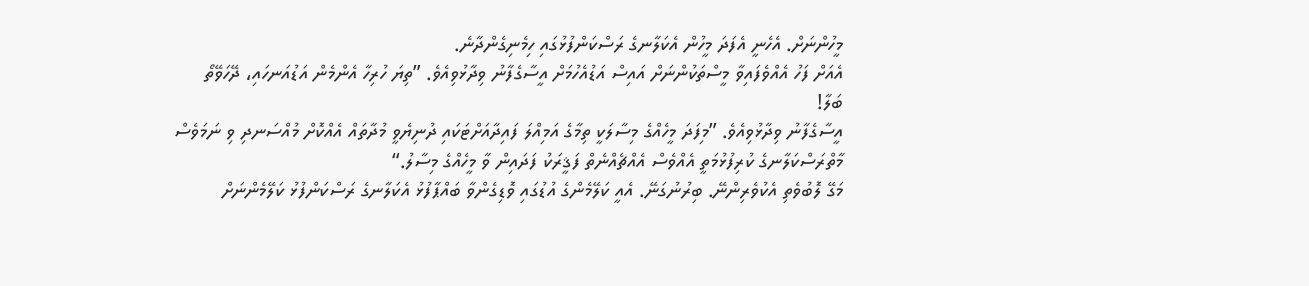މީހުންނަށް. އެހެނީ އެފަދަ މީހުން އެކަލާނގެ ރަސްކަންފުޅުގައި ހިމެނިގެންދާނެ.
އެއަށް ފަހު އެއްވެފައިވާ މީސްތަކުންނަށް އައިސް އަޑުއެހުމަށް އީސާގެފާނު ވިދާޅުވިއެވެ. ”ތިޔަ ހުރިހާ އެންމެން އަޑުއަނހައި، ދޭހަވޭތޯ ބަލާ!
އީސާގެފާނު ވިދާޅުވިއެވެ. ”މިފަދަ މީހެއްގެ މިސާލަކީ ތިމާގެ އަމިއްލަ ފައިދާއަށްޓަކައި ދުނިޔެވީ މުދާތައް އެއްކޮށް މުއްސަނދި ވި ނަމަވެސް މާތްރަސްކަލާނގެ ކުރިފުޅުމަތީ އެއްވެސް އެއްޗެއްނެތް ފަޤީރަކު ފަދައިން ވާ މީހެއްގެ މިސާލު.“
މަގޭ ލޮބުވެތި އެކުވެރިންނޭ. ބިރުނުގަނޭ. އެއީ ކަލޭމެންގެ އުޑުގައި ވޮޑިގެންވާ ބައްޕާފުޅު އެކަލާނގެ ރަސްކަންފުޅު ކަލޭމެންނަށް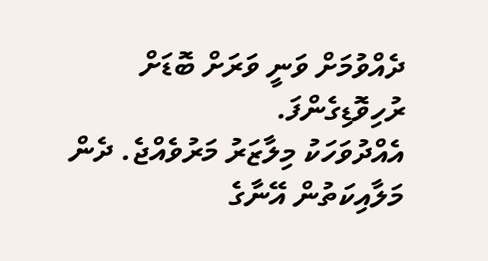ދެއްވުމަށް ވަނީ ވަރަށް ބޮޑަށް ރުހިވޮޑިގެންފަ.
އެއްދުވަހަކު މިލާޒަރު މަރުވެއްޖެ. ދެން މަލާއިކަތުން އޭނާގެ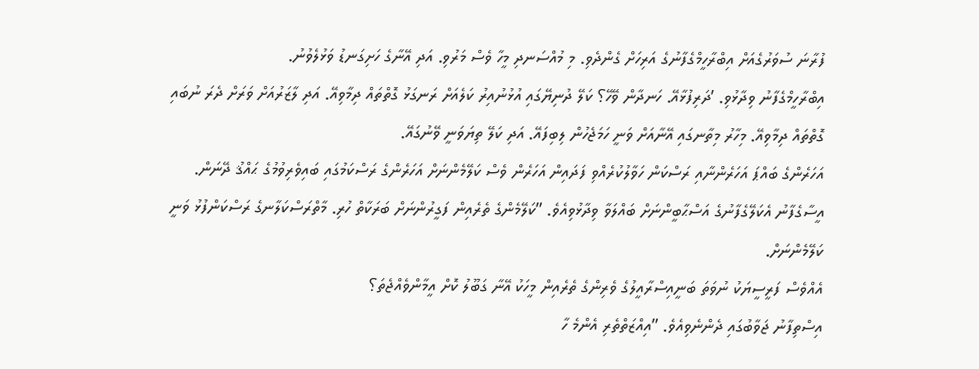ފުރާނަ ސުވަރުގެއަށް އިބްރާހީމްގެފާނުގެ އަރިހަށް ގެންދެވި. މި މުއްސަނދި މީހާ ވެސް މަރުވި. އަދި އޭނާގެ ހަށިގަނޑު ވަޅުލެވުނު.
އިބްރާހީމްގެފާނު ވިދާޅުވި. ’ދަރިފުޅާއޭ. ހަނދާން ވޭހޭ؟ ކަލޭ ދުނިޔޭގައި އުޅުނުއިރު ކަލެއަށް ރަނގަޅު ގޮތްތައް ދިމާވިއޭ. އަދި ލާޒަރުއަށް ވަރަށް ދެރަ ނުބައި ގޮތްތައް ދިމާވިއޭ. މިހާރު މިތާނގައި އޭނާއަށް ވަނީ ހަމަޖެހުން ލިބިފައޭ. އަދި ކަލޭ ތިޔަވަނީ ވޭނުގައޭ.
އަހަރެންގެ ބައްޕަ އަހަރެންނާއި ރަސްކަން ހަވާލުކުރެއްވި ފަދައިން އަހަރެން ވެސް ކަލޭމެންނަށް އަހަރެންގެ ރަސްކަމުގައި ބައިވެރިވުމުގެ ޙައްޤު ދޭނަން.
އީސާގެފާނު އެކަލޭގެފާނުގެ އަސްޙާބީންނަށް ބައްލަވާ ވިދާޅުވިއެވެ. ”ކަލޭމެންގެ ތެރެއިން ފަގީރުންނަށް ބަރަކާތް ހުރި. މާތްރަސްކަލާނގެ ރަސްކަންފުޅު ވަނީ ކަލޭމެންނަށް.
އެއްވެސް ފަރީސީޔަކު ނުވަތަ ބަނީއިސްރާއީލުގެ ވެރިންގެ ތެރެއިން މީހަކު އޭނާ ގަބޫލު ކޮށް އީމާންވެއްޖެތަ؟
އިސްތިފާނު ޖަވާބުގައި ދެންނެވިއެވެ. ”އިއްޒަތްތެރި އެންމެ ހާ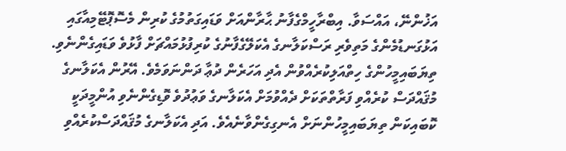އަޚުންނޭ، އައްސަވާ. އިބްރާހީމްގެފާނު ޙާރާންއަށް ވަޑައިގަތުމުގެ ކުރިން މެސޮޕޮޓޭމިއާގައި އަޅުގަނޑުމެންގެ މަތިވެރި ރަސްކަލާނގެ އެކަލޭގެފާނުގެ ކުރިފުޅުމައްޗަށް ފާޅުވެ ވަޑައިގެންނެވި.
ތިޔަބައިމީހުންގެ ހިތްއަލިކުރެއްވުން އެދި އަހަރެން ދުޢާ ދަންނަވަމެވެ. އޭރުން އެކަލާނގެ މުޤައްދަސް ކުރެއްވި ފަރާތްތަކަށް ދެއްވުމަށް އެކަލާނގެ ވަޢުދުވެ ވޮޑިގެންނެވި އުންމީދަކީ ކޮބައިކަން ތިޔަބައިމީހުންނަށް އެނގިގެންވާނެއެވެ. އަދި އެކަލާނގެ މުޤައްދަސްކުރެއްވި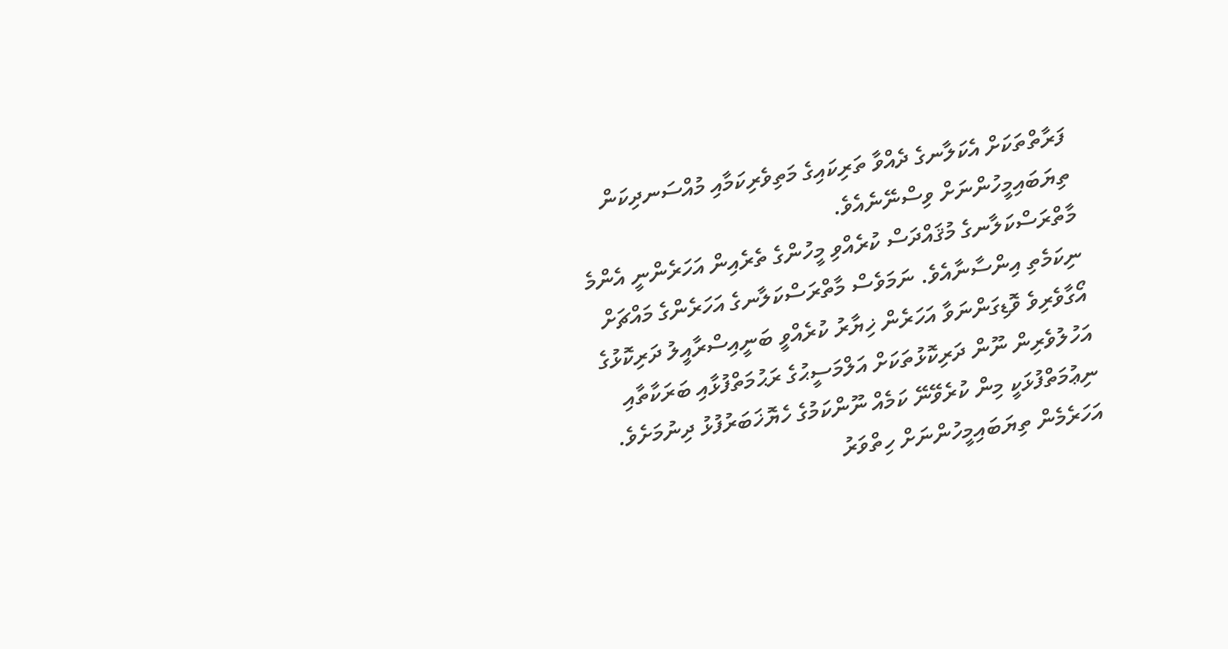ފަރާތްތަކަށް އެކަލާނގެ ދެއްވާ ތަރިކައިގެ މަތިވެރިކަމާއި މުއްސަނދިކަން ތިޔަބައިމީހުންނަށް ވިސްނޭނެއެވެ.
މާތްރަސްކަލާނގެ މުޤައްދަސް ކުރެއްވި މީހުންގެ ތެރެއިން އަހަރެންނީ އެންމެ ނިކަމެތި އިންސާނާއެވެ. ނަމަވެސް މާތްރަސްކަލާނގެ އަހަރެންގެ މައްޗަށް އޯގާވެރިވެ ވޮޑިގަންނަވާ އަހަރެން ޚިޔާރު ކުރެއްވީ ބަނީއިސްރާއީލު ދަރިކޮޅުގެ އަހުލުވެރިން ނޫން ދަރިކޮޅުތަކަށް އަލްމަސީޙުގެ ރަޙުމަތްފުޅާއި ބަރަކާތާއި ނިޢުމަތްފުޅަކީ މިން ކުރެވޭނޭ ކަމެއް ނޫންކަމުގެ ހެޔޮޚަބަރުފުޅު ދިނުމަށެވެ.
އަހަރެމެން ތިޔަބައިމީހުންނަށް ހިތްވަރު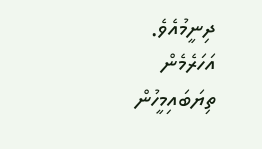ދިނީމުއެވެ. އަހަރެމެން ތިޔަބައިމީހުން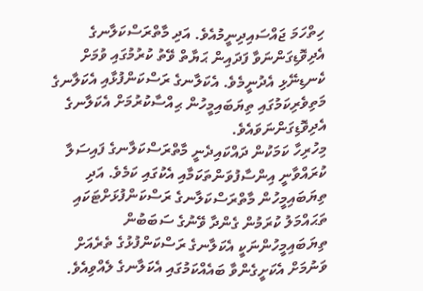ހިތްހަމަ ޖައްސައިދިނީމުއެވެ. އަދި މާތްރަސްކަލާނގެ އެދިވޮޑިގަންނަވާ ފަދައިން ޙަޔާތް ވޭތު ކުރުމުގައި ވުމަށް ކެނޑިނޭޅި އެދުނީމެވެ. އެކަލާނގެ ރަސްކަންފުޅާއި އެކަލާނގެ މަތިވެރިކަމުގައި ތިޔަބައިމީހުން ޙިއްސާކުރުމަށް އެކަލާނގެ އެދިވޮޑިގަންނަވައެވެ.
މިހުރިހާ ކަމަކުން ދައްކައިދެނީ މާތްރަސްކަލާނގެ ފައިސަލާ ކުރައްވާނީ އިންސާފުވަންތަކަމާއި އެކުގައި ކަމެވެ. އަދި ތިޔަބައިމީހުން މާތްރަސްކަލާނގެ ރަސްކަންފުޅަށްޓަކައި ތަޙައްމަލު ކުރަމުން ގެންދާ ވޭނުގެ ސަބަބުން ތިޔަބައިމީހުންނަކީ އެކަލާނގެ ރަސްކަންފުޅުގެ ތެރެއަށް ވަނުމަށް އެކަށީގެންވާ ބައެއްކަމުގައި އެކަލާނގެ ލެއްވިއެވެ.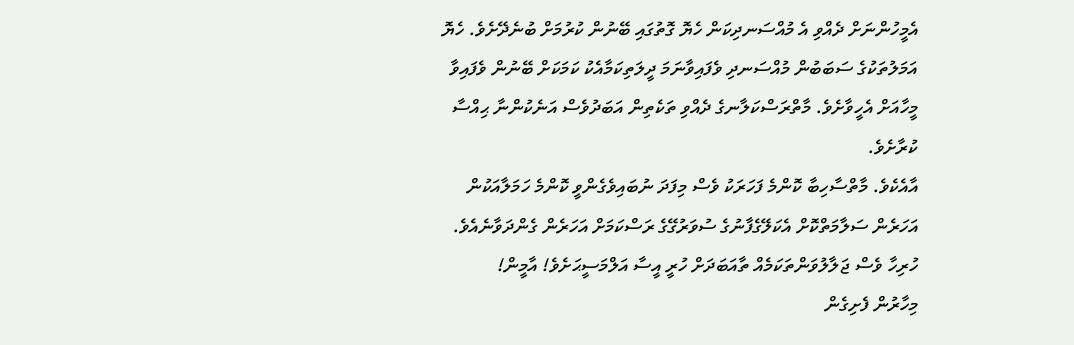އެމީހުންނަށް ދެއްވި އެ މުއްސަނދިކަން ހެޔޮ ގޮތުގައި ބޭނުން ކުރުމަށް ބުނެދޭށެވެ. ހެޔޮ އަމަލުތަކުގެ ސަބަބުން މުއްސަނދި ވެފައިވާނަމަ ދީލަތިކަމާއެކު ކަމަކަށް ބޭނުން ވެފައިވާ މީހާއަށް އެހީވާށެވެ. މާތްރަސްކަލާނގެ ދެއްވި ތަކެތިން އަބަދުވެސް އަނެކުންނާ ޙިއްސާ ކުރާށެވެ.
އާއެކެވެ. މާތްސާހިބާ ކޮންމެ ފަހަރަކު ވެސް މިފަދަ ނުބައިވެގެންވީ ކޮންމެ ހަމަލާއަކުން އަހަރެން ސަލާމަތްކޮށް އެކަލޭގެފާނުގެ ސުވަރުގޭގެ ރަސްކަމަށް އަހަރެން ގެންދަވާނެއެވެ. ހުރިހާ ވެސް ޖަލާލުވަންތަކަމެއް ތާއަބަދަށް ހުރީ އީސާ އަލްމަސީޙަށެވެ! އާމީން!
މިހާރުން ފެށިގެން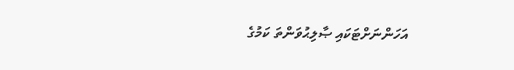އަހަންނަށްޓަކައި ޞާލިޙުވަންތަ ކަމުގެ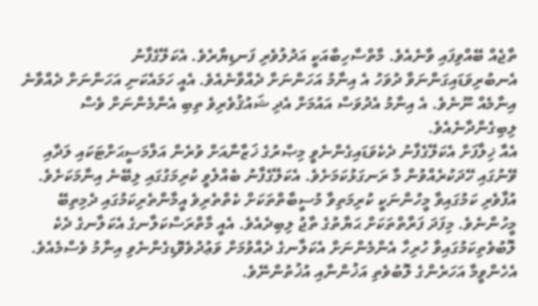ތާޖެއް ބޭއްވިފައި ވާނެއެވެ. މާތްސާހިބާއަކީ އަދުލުވެރި ފަނޑިޔާރެވެ. އެކަލޭގެފާނު އެނބުރިވަޑައިގަންނަވާ ދުވަހު އެ އިނާމު އަހަންނަށް ދެއްވާނެއެވެ. އެއީ ހަމައެކަނި އަހަންނަށް ދެއްވާނެ އިނާމެއް ނޫނެވެ. އެ އިނާމު އެދުވަސް އައުމަށް އެދި ޝައުޤުވެރިވެ ތިބި އެންމެންނަށް ވެސް ލިބިގެންދާނެއެވެ.
އެއާ ޚިލާފަށް އެކަލޭގެފާނު ދެކެވަޑައިގެންނެވީ މިޞްރުގެ ޚަޒާނާއަށް ވުރެން އަލްމަސީޙަށްޓަކައި ލަދާއި ވޭނުގައި ހޭދަކުރެއްވުން މާ ރަނގަޅުކަމަށެވެ. އެކަލޭގެފާނު ބެއްލެވީ ކުރިމަގުގައި ލިބޭނެ އިނާމަކަށެވެ.
އުފާވެރި ކަމުގައިވާ މީހުންނަކީ ކުރިމަތިވާ މުސީބާތްތަކަށް ކެތްތެރިވެ އީމާންތެރިކަމުގައި ދެމިތިބޭ މީހުންނެވެ. މިފަދަ ފަރާތްތަކަށް ޙަޔާތުގެ ތާޖު ލިބިދެއެވެ. އެއީ މާތްރަސްކަލާނގެ އެކަލާނގެ ދެކެ ލޮބުވެތިކަމުގައިވާ ހުރިހާ އެންމެންނަށް އެކަލާނގެ ދެއްވުމަށް ވަޢުދުވެވޮޑިގެންނެވި އިނާމު ވެސްމެއެވެ.
އެހެންވީމާ އަހަރެންގެ ލޮބުވެތި އަޚުންނާއި އުޚުތުންނޭވެ.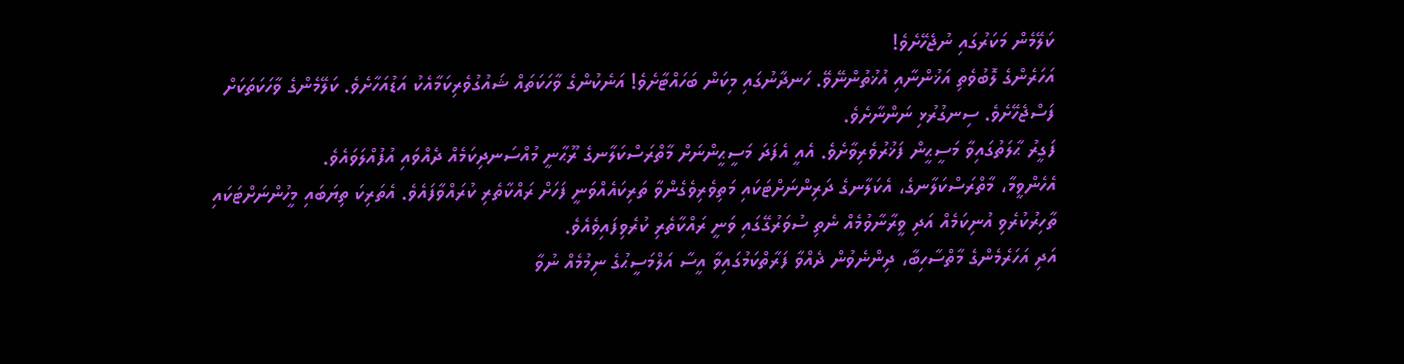ކަލޭމެން މަކަރުގައި ނުޖެހޭށެވެ!
އަހަރެންގެ ލޮބުވެތި އަޚުންނާއި އުޚުތުންނޭވޭ. ހަނދާނުގައި މިކަން ބަހައްޓާށެވެ! އަނެކުންގެ ވާހަކަތައް ޝައުގުވެރިކަމާއެކު އަޑުއަހާށެވެ. ކަލޭމެންގެ ވާހަކަތަކަށް ފަސްޖެހޭށެވެ. ސިނގުރުޅި ނަންނާށެވެ.
ފަގީރު ޙާލަތުގައިވާ މަސީޙީން ފަޚުރުވެރިވާށެވެ. އެއީ އެފަދަ މަސީޙީންނަށް މާތްރަސްކަލާނގެ ރޫޙާނީ މުއްސަނދިކަމެއް ދެއްވައި އުފުއްލަވައެވެ.
އެހެންވީމާ، މާތްރަސްކަލާނގެ، އެކަލާނގެ ދަރިންނަށްޓަކައި މަތިވެރިވެގެންވާ ތަރިކައެއްވަނީ ފަހަށް ރައްކާތެރި ކުރައްވާފައެވެ. އެތަރިކަ ތިޔަބައި މީހުންނަށްޓަކައި ތާހިރުކުރެވި އުނިކަމެއް އަދި ވީރާނާވުމެއް ނެތި ސުވަރުގޭގައި ވަނީ ރައްކާތެރި ކުރެވިފައިވެއެވެ.
އަދި އަހަރެމެންގެ މާތްސާހިބާ، ދިންނެވުން ދެއްވާ ފަރާތްކަމުގައިވާ އީސާ އަލްމަސީޙުގެ ނިމުމެއް ނުވާ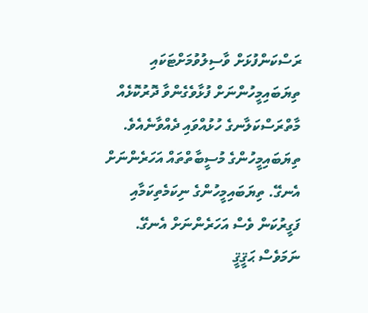ރަސްކަންފުޅަށް ވާސިލުވުމަށްޓަކައި ތިޔަބައިމީހުންނަށް ފުޅާވެގެންވާ ދޮރުކޮޅެއް މާތްރަސްކަލާނގެ ހުޅުއްވައި ދެއްވާނެއެވެ.
ތިޔަބައިމީހުންގެ މުސީބާތްތައް އަހަރެންނަށް އެނގޭ. ތިޔަބައިމީހުންގެ ނިކަމެތިކަމާއި ފަގީރުކަން ވެސް އަހަރެންނަށް އެނގޭ. ނަމަވެސް ޙަޤީޤީ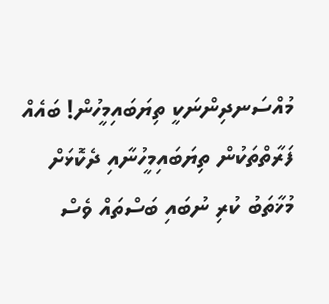މުއްސަނދިންނަކީ ތިޔަބައިމީހުން! ބައެއް ފަރާތްތަކުން ތިޔަބައިމީހުނާއި ދެކޮޅަށް މުޚާތަބު ކުރި ނުބައި ބަސްތައް ވެސް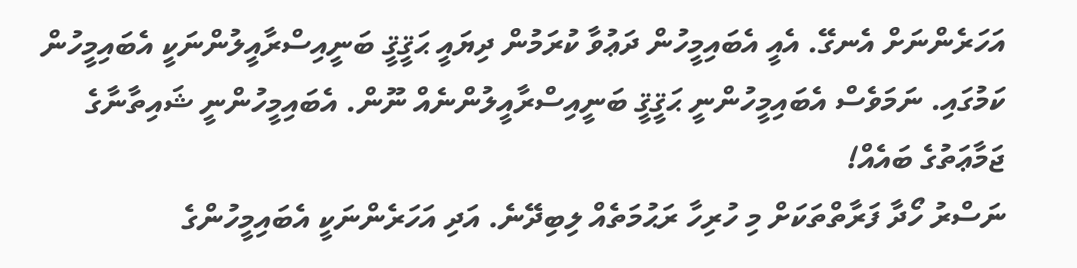އަހަރެންނަށް އެނގޭ. އެއީ އެބައިމީހުން ދަޢުވާ ކުރަމުން ދިޔައީ ޙަޤީޤީ ބަނީއިސްރާއީލުންނަކީ އެބައިމީހުން ކަމުގައި. ނަމަވެސް އެބައިމީހުންނީ ޙަޤީޤީ ބަނީއިސްރާއީލުންނެއް ނޫން. އެބައިމީހުންނީ ޝައިތާނާގެ ޖަމާޢަތުގެ ބައެއް!
ނަސްރު ހޯދާ ފަރާތްތަކަށް މި ހުރިހާ ރަޙުމަތެއް ލިބިދޭނެ. އަދި އަހަރެންނަކީ އެބައިމީހުންގެ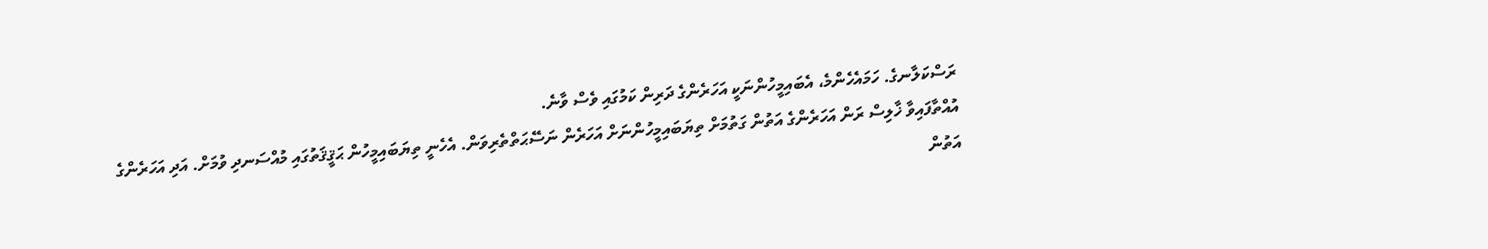ރަސްކަލާނގެ. ހަމައެހެންމެ، އެބައިމީހުންނަކީ އަހަރެންގެ ދަރިން ކަމުގައި ވެސް ވާނެ.
އުއްތާފައިވާ ޚާލިސް ރަން އަހަރެންގެ އަތުން ގަތުމަށް ތިޔަބައިމީހުންނަށް އަހަރެން ނަސޭޙަތްތެރިވަން. އެހެނީ ތިޔަބައިމީހުން ޙަޤީޤަތުގައި މުއްސަނދި ވުމަށް. އަދި އަހަރެންގެ އަތުން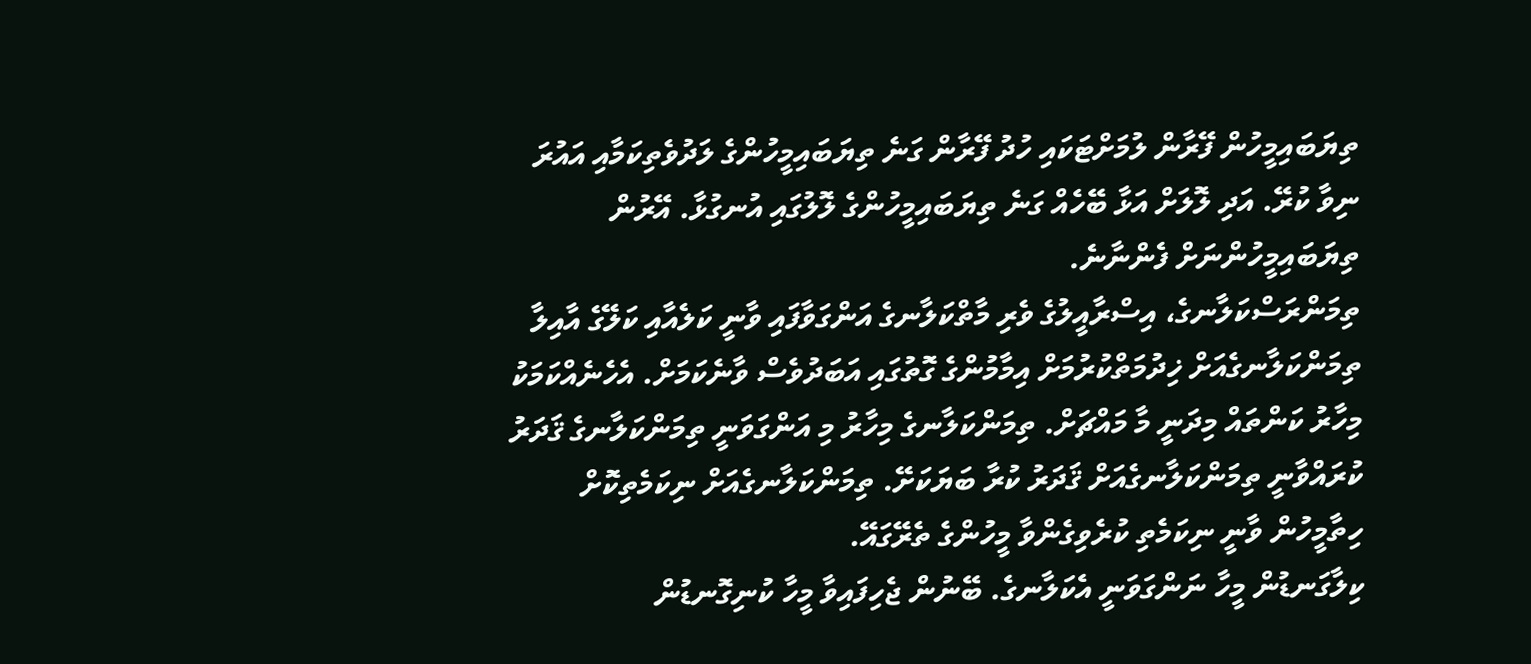ތިޔަބައިމީހުން ފޭރާން ލުމަށްޓަކައި ހުދު ފޭރާން ގަނެ ތިޔަބައިމީހުންގެ ލަދުވެތިކަމާއި އައުރަ ނިވާ ކުރޭ. އަދި ލޮލަށް އަޅާ ބޭހެއް ގަނެ ތިޔަބައިމީހުންގެ ލޮލުގައި އުނގުޅާ. އޭރުން ތިޔަބައިމީހުންނަށް ފެންނާނެ.
ތިމަންރަސްކަލާނގެ، އިސްރާއީލުގެ ވެރި މާތްކަލާނގެ އަންގަވާފައި ވާނީ ކަލެއާއި ކަލޭގެ އާއިލާ ތިމަންކަލާނގެއަށް ޚިދުމަތްކުރުމަށް އިމާމުންގެ ގޮތުގައި އަބަދުވެސް ވާނެކަމަށް. އެހެނެއްކަމަކު މިހާރު ކަންތައް މިދަނީ މާ މައްޗަށް. ތިމަންކަލާނގެ މިހާރު މި އަންގަވަނީ ތިމަންކަލާނގެ ޤަދަރު ކުރައްވާނީ ތިމަންކަލާނގެއަށް ޤަދަރު ކުރާ ބަޔަކަށޭ. ތިމަންކަލާނގެއަށް ނިކަމެތިކޮށް ހިތާމީހުން ވާނީ ނިކަމެތި ކުރެވިގެންވާ މީހުންގެ ތެރޭގައޭ.
ކިލާގަނޑުން މީހާ ނަންގަވަނީ އެކަލާނގެ. ބޭނުން ޖެހިފައިވާ މީހާ ކުނިގޮނޑުން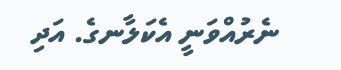ނެރުއްވަނީ އެކަލާނގެ. އަދި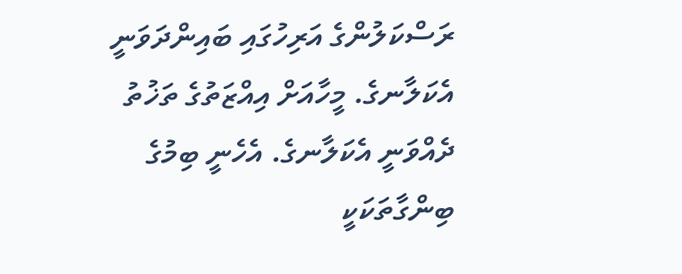ރަސްކަލުންގެ އަރިހުގައި ބައިންދަވަނީ އެކަލާނގެ. މީހާއަށް އިއްޒަތުގެ ތަޚުތު ދެއްވަނީ އެކަލާނގެ. އެހެނީ ބިމުގެ ބިންގާތަކަކީ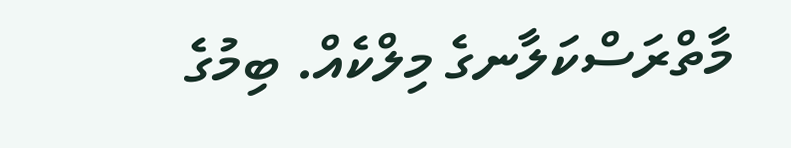މާތްރަސްކަލާނގެ މިލްކެއް. ބިމުގެ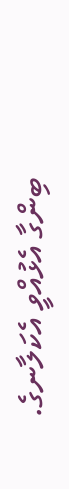ބިންގާ އެޅުއްވީ އެކަލާނގެ.